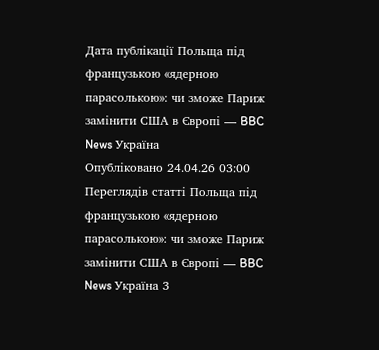Дата публікації Польща під французькою «ядерною парасолькою»: чи зможе Париж замінити США в Європі — BBC News Україна
Опубліковано 24.04.26 03:00
Переглядів статті Польща під французькою «ядерною парасолькою»: чи зможе Париж замінити США в Європі — BBC News Україна 3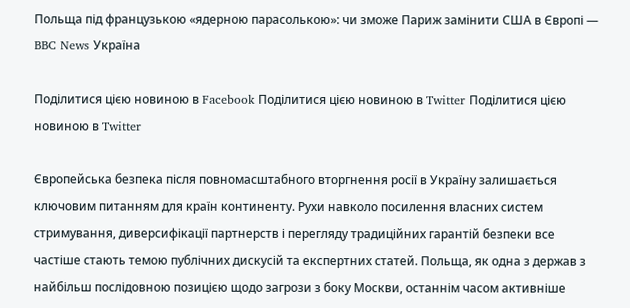Польща під французькою «ядерною парасолькою»: чи зможе Париж замінити США в Європі — BBC News Україна

Поділитися цією новиною в Facebook Поділитися цією новиною в Twitter Поділитися цією новиною в Twitter

Європейська безпека після повномасштабного вторгнення росії в Україну залишається ключовим питанням для країн континенту. Рухи навколо посилення власних систем стримування, диверсифікації партнерств і перегляду традиційних гарантій безпеки все частіше стають темою публічних дискусій та експертних статей. Польща, як одна з держав з найбільш послідовною позицією щодо загрози з боку Москви, останнім часом активніше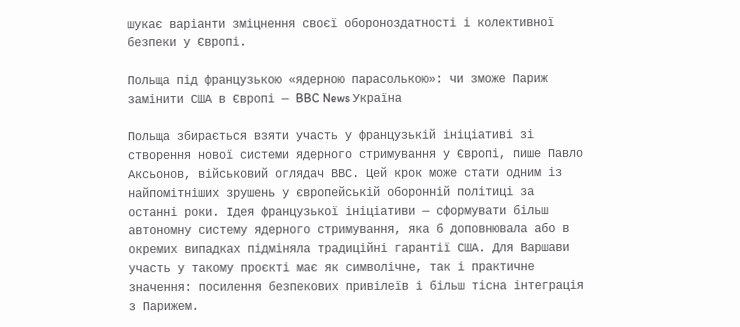шукає варіанти зміцнення своєї обороноздатності і колективної безпеки у Європі.

Польща під французькою «ядерною парасолькою»: чи зможе Париж замінити США в Європі — BBC News Україна

Польща збирається взяти участь у французькій ініціативі зі створення нової системи ядерного стримування у Європі, пише Павло Аксьонов, військовий оглядач ВВС. Цей крок може стати одним із найпомітніших зрушень у європейській оборонній політиці за останні роки. Ідея французької ініціативи — сформувати більш автономну систему ядерного стримування, яка б доповнювала або в окремих випадках підміняла традиційні гарантії США. Для Варшави участь у такому проєкті має як символічне, так і практичне значення: посилення безпекових привілеїв і більш тісна інтеграція з Парижем.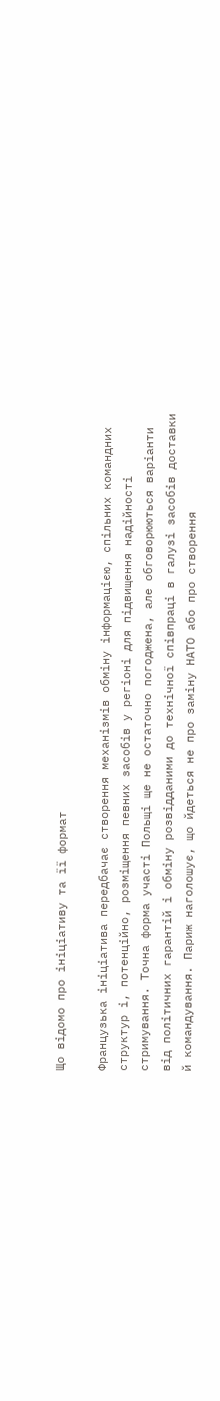Що відомо про ініціативу та її формат

Французька ініціатива передбачає створення механізмів обміну інформацією, спільних командних структур і, потенційно, розміщення певних засобів у регіоні для підвищення надійності стримування. Точна форма участі Польщі ще не остаточно погоджена, але обговорюються варіанти від політичних гарантій і обміну розвідданими до технічної співпраці в галузі засобів доставки й командування. Париж наголошує, що йдеться не про заміну НАТО або про створення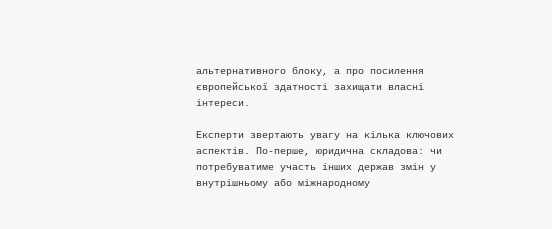альтернативного блоку, а про посилення європейської здатності захищати власні інтереси.

Експерти звертають увагу на кілька ключових аспектів. По-перше, юридична складова: чи потребуватиме участь інших держав змін у внутрішньому або міжнародному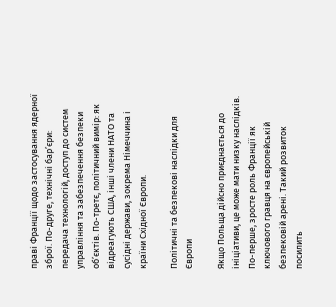праві Франції щодо застосування ядерної зброї. По-друге, технічні бар’єри: передача технологій, доступ до систем управління та забезпечення безпеки об’єктів. По-третє, політичний вимір: як відреагують США, інші члени НАТО та сусідні держави, зокрема Німеччина і країни Східної Європи.

Політичні та безпекові наслідки для Європи

Якщо Польща дійсно приєднається до ініціативи, це може мати низку наслідків. По-перше, зросте роль Франції як ключового гравця на європейській безпековій арені. Такий розвиток посилить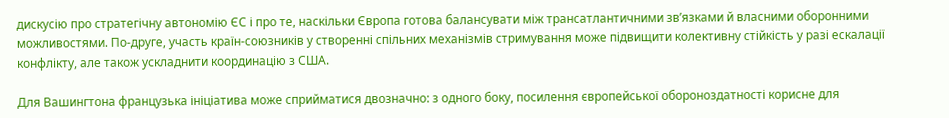дискусію про стратегічну автономію ЄС і про те, наскільки Європа готова балансувати між трансатлантичними зв’язками й власними оборонними можливостями. По-друге, участь країн-союзників у створенні спільних механізмів стримування може підвищити колективну стійкість у разі ескалації конфлікту, але також ускладнити координацію з США.

Для Вашингтона французька ініціатива може сприйматися двозначно: з одного боку, посилення європейської обороноздатності корисне для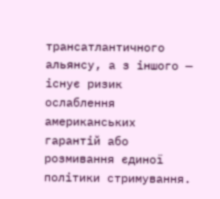трансатлантичного альянсу, а з іншого — існує ризик ослаблення американських гарантій або розмивання єдиної політики стримування.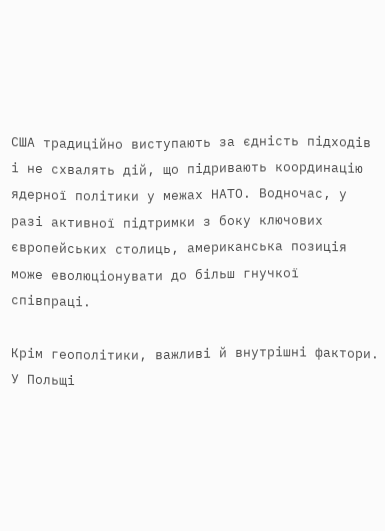США традиційно виступають за єдність підходів і не схвалять дій, що підривають координацію ядерної політики у межах НАТО. Водночас, у разі активної підтримки з боку ключових європейських столиць, американська позиція може еволюціонувати до більш гнучкої співпраці.

Крім геополітики, важливі й внутрішні фактори. У Польщі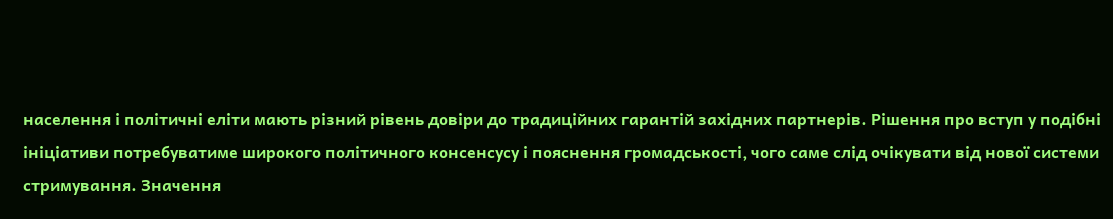населення і політичні еліти мають різний рівень довіри до традиційних гарантій західних партнерів. Рішення про вступ у подібні ініціативи потребуватиме широкого політичного консенсусу і пояснення громадськості, чого саме слід очікувати від нової системи стримування. Значення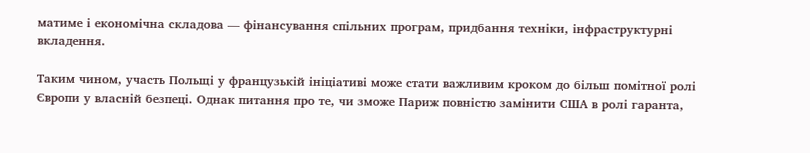матиме і економічна складова — фінансування спільних програм, придбання техніки, інфраструктурні вкладення.

Таким чином, участь Польщі у французькій ініціативі може стати важливим кроком до більш помітної ролі Європи у власній безпеці. Однак питання про те, чи зможе Париж повністю замінити США в ролі гаранта,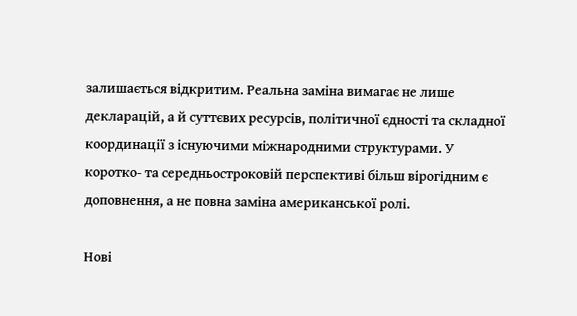залишається відкритим. Реальна заміна вимагає не лише декларацій, а й суттєвих ресурсів, політичної єдності та складної координації з існуючими міжнародними структурами. У коротко- та середньостроковій перспективі більш вірогідним є доповнення, а не повна заміна американської ролі.

Нові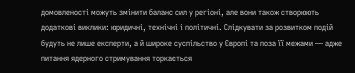домовленості можуть змінити баланс сил у регіоні, але вони також створюють додаткові виклики: юридичні, технічні і політичні. Слідкувати за розвитком подій будуть не лише експерти, а й широке суспільство у Європі та поза її межами — адже питання ядерного стримування торкається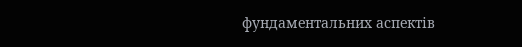фундаментальних аспектів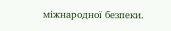міжнародної безпеки.